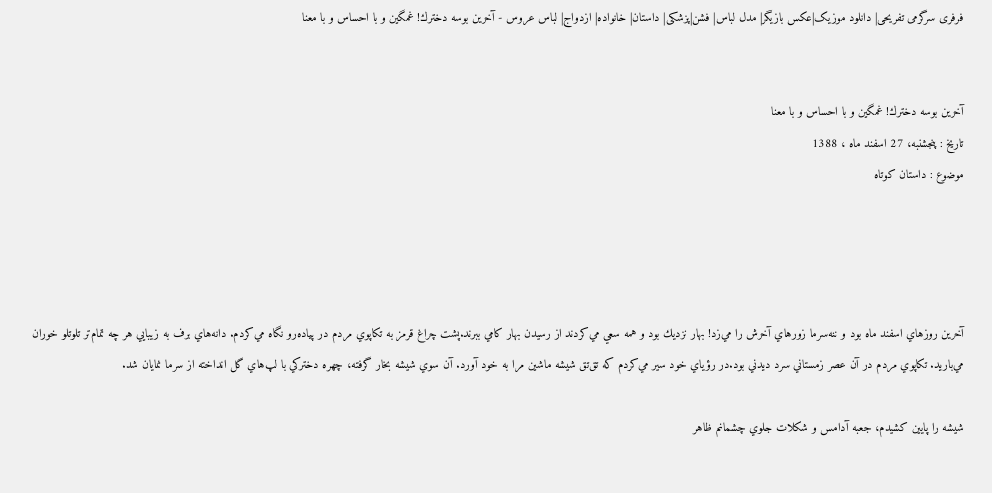فرفری سرگرمی تفریحی| دانلود موزیک|عکس بازیگر| مدل لباس| فشن|پزشکی| داستان| خانواده| ازدواج| لباس عروس - آخرين بوسه دخترك! غمگین و با احساس و با معنا


آخرين بوسه دخترك! غمگین و با احساس و با معنا
تاریخ : پنجشنبه، 27 اسفند ماه ، 1388
موضوع : داستان کوتاه




آخرين روزهاي اسفند ماه بود و ننه‌سرما زورهاي آخرش را مي‌زد! بهار نزديك بود و همه سعي مي‌كردند از رسيدن بهار كامي ببرند.پشت چراغ قرمز به تكاپوي مردم در پياده‌رو نگاه مي‌كردم. دانه‌هاي برف به زيبايي هر چه تمام‌تر تلوتلو خوران مي‌باريد. تكاپوي مردم در آن عصر زمستاني سرد ديدني بود.در رؤياي خود سير مي‌كردم كه تق‌تق شيشه ماشين مرا به خود آورد. آن سوي شيشه بخار گرفته، چهره دختركي با لپ‌هاي گل انداخته از سرما نمايان شد.

شيشه را پايين كشيدم، جعبه آدامس و شكلات جلوي چشمانم ظاهر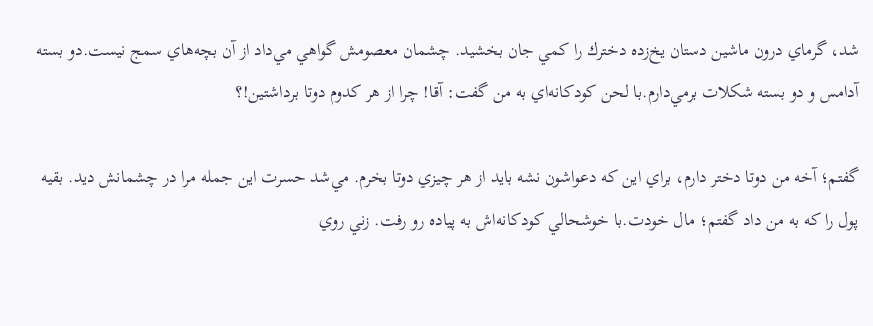شد، گرماي درون ماشين دستان يخ‌زده دخترك را كمي جان بخشيد. چشمان معصومش گواهي مي‌داد از آن بچه‌هاي سمج نيست.دو بسته آدامس و دو بسته شكلات برمي‌دارم.با لحن كودكانه‌اي به من گفت: آقا! چرا از هر كدوم دوتا برداشتين!؟

گفتم؛ آخه من دوتا دختر دارم، براي اين كه دعواشون نشه بايد از هر چيزي دوتا بخرم. مي‌شد حسرت اين جمله مرا در چشمانش ديد. بقيه پول را كه به من داد گفتم؛ مال خودت.با خوشحالي كودكانه‌اش به پياده رو رفت. زني روي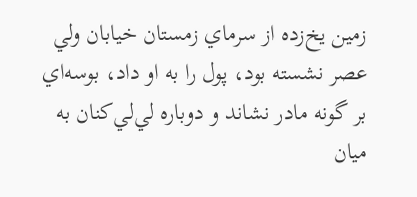زمين يخ‌زده از سرماي زمستان خيابان ولي عصر نشسته بود، پول را به او داد، بوسه‌اي بر گونه مادر نشاند و دوباره لي‌لي‌كنان به ميان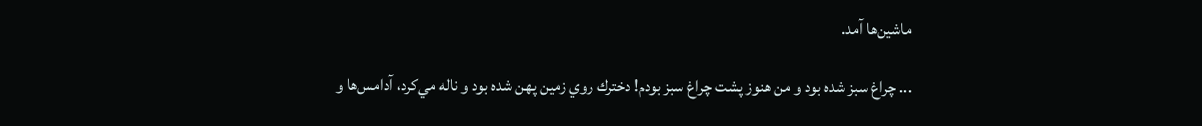ماشين‌ها آمد.

... چراغ سبز شده بود و من هنوز پشت چراغ سبز بودم! دخترك روي زمين پهن شده بود و ناله مي‌كرد، آدامس‌ها و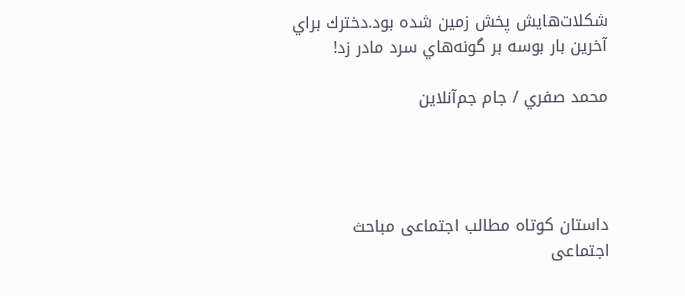شكلات‌هايش پخش زمين شده بود.دخترك براي آخرين بار بوسه بر گونه‌هاي سرد مادر زد!

محمد صفري / جام جم‌آنلاين




داستان کوتاه مطالب اجتماعی مباحث اجتماعی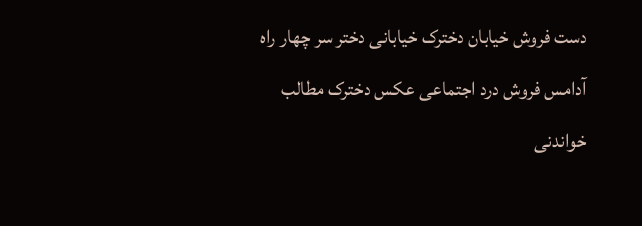دست فروش خیابان دخترک خیابانی دختر سر چهار راه آدامس فروش درد اجتماعی عکس دخترک مطالب خواندنی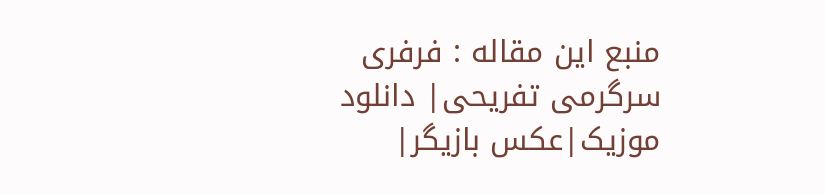منبع این مقاله : فرفری سرگرمی تفریحی| دانلود موزیک|عکس بازیگر|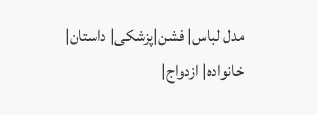مدل لباس| فشن|پزشکی| داستان| خانواده| ازدواج|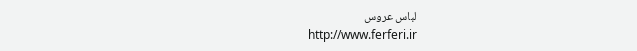لباس عروس
http://www.ferferi.ir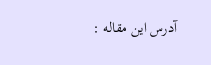آدرس این مقاله :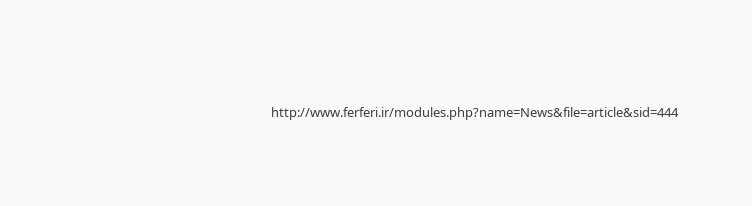http://www.ferferi.ir/modules.php?name=News&file=article&sid=444